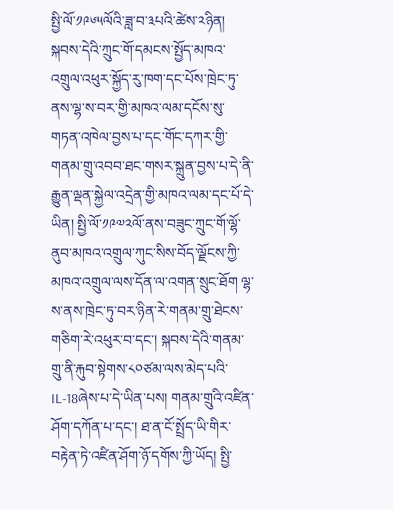སྤྱི་ལོ་༡༩༦༥ལོའི་ཟླ་བ་༣པའི་ཚེས་༢ཉིན། སྐབས་དེའི་ཀྲུང་གོ་དམངས་སྤྱོད་མཁའ་འགྲུལ་འཕུར་སྐྱོད་རུ་ཁག་དང་པོས་ཁྲེང་ཏུ་ནས་ལྷ་ས་བར་གྱི་མཁའ་ལམ་དངོས་སུ་གཏན་འཁེལ་བྱས་པ་དང་གོང་དཀར་གྱི་གནམ་གྲུ་འབབ་ཐང་གསར་སྐྲུན་བྱས་པ་དེ་ནི་རྒྱུན་ལྡན་སྐྱེལ་འདྲེན་གྱི་མཁའ་ལམ་དང་པོ་དེ་ཡིན། སྤྱི་ལོ་༡༩༧༢ལོ་ནས་བཟུང་ཀྲུང་གོ་ལྷོ་ནུབ་མཁའ་འགྲུལ་ཀུང་སིས་བོད་ལྗོངས་ཀྱི་མཁའ་འགྲུལ་ལས་དོན་ལ་འགན་སྲུང་ཐོག ལྷ་ས་ནས་ཁྲེང་ཏུ་བར་ཉིན་རེ་གནམ་གྲུ་ཐེངས་གཅིག་རེ་འཕུར་བ་དང་། སྐབས་དེའི་གནམ་གྲུ་ནི་རྐུབ་སྟེགས་༨༠ཙམ་ལས་མེད་པའི་IL-18ཞེས་པ་དེ་ཡིན་པས། གནམ་གྲུའི་འཛིན་ཤོག་དཀོན་པ་དང་། ཐ་ན་ངོ་སྤྲོད་ཡི་གིར་བརྟེན་ཏེ་འཛིན་ཤོག་ཉོ་དགོས་ཀྱི་ཡོད། སྤྱི་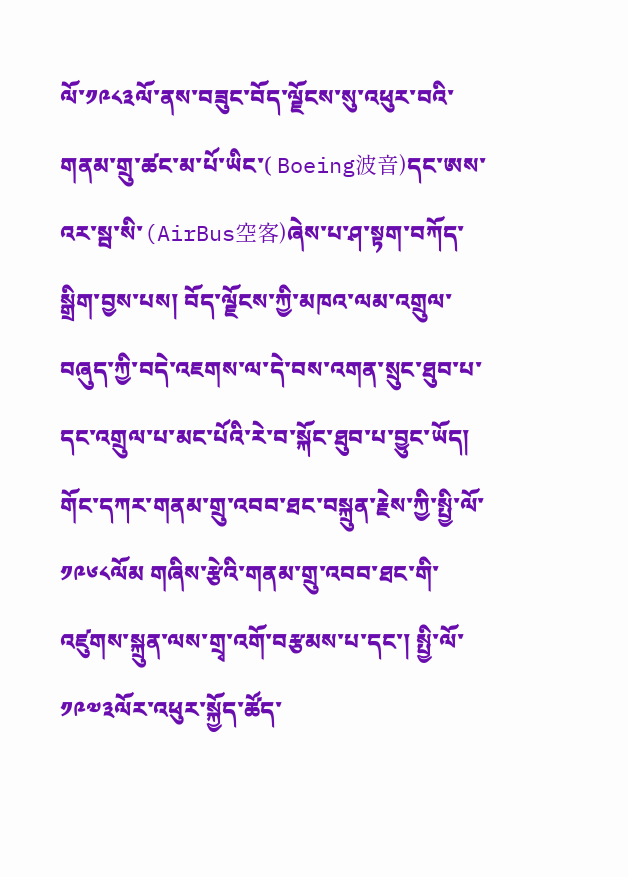ལོ་༡༩༨༣ལོ་ནས་བཟུང་བོད་ལྗོངས་སུ་འཕུར་བའི་གནམ་གྲུ་ཚང་མ་པོ་ཡིང་( Boeing波音)དང་ཨས་འར་སྦ་སི་(AirBus空客)ཞེས་པ་ཤ་སྟག་བཀོད་སྒྲིག་བྱས་པས། བོད་ལྗོངས་ཀྱི་མཁའ་ལམ་འགྲུལ་བཞུད་ཀྱི་བདེ་འཇགས་ལ་དེ་བས་འགན་སྲུང་ཐུབ་པ་དང་འགྲུལ་པ་མང་པོའི་རེ་བ་སྐོང་ཐུབ་པ་བྱུང་ཡོད།
གོང་དཀར་གནམ་གྲུ་འབབ་ཐང་བསྐྲུན་རྗེས་ཀྱི་སྤྱི་ལོ་༡༩༦༨ལོམ གཞིས་རྩེའི་གནམ་གྲུ་འབབ་ཐང་གི་འཛུགས་སྐྲུན་ལས་གྲྭ་འགོ་བརྩམས་པ་དང་། སྤྱི་ལོ་༡༩༧༣ལོར་འཕུར་སྐྱོད་ཚོད་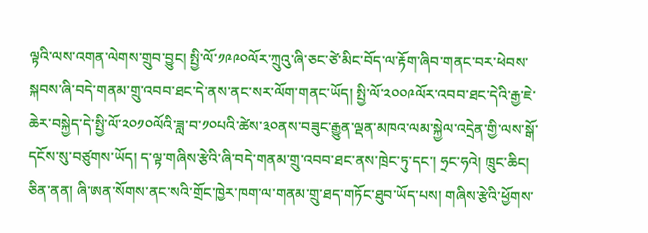ལྟའི་ལས་འགན་ལེགས་གྲུབ་བྱུང། སྤྱི་ལོ་༡༩༩༠ལོར་ཀྲུའུ་ཞི་ཅང་ཙེ་མིང་བོད་ལ་རྟོག་ཞིབ་གནང་བར་ཕེབས་སྐབས་ཞི་བདེ་གནམ་གྲུ་འབབ་ཐང་དེ་ནས་ནང་སར་ལོག་གནང་ཡོད། སྤྱི་ལོ་༢༠༠༩ལོར་འབབ་ཐང་དེའི་རྒྱ་ཇེ་ཆེར་བསྐྱེད་དེ་སྤྱི་ལོ་༢༠༡༠ལོའི་ཟླ་བ་༡༠པའི་ཚེས་༣༠ནས་བཟུང་རྒྱུན་ལྡན་མཁའ་ལམ་སྐྱེལ་འདྲེན་གྱི་ལས་སྒོ་དངོས་སུ་བཙུགས་ཡོད། ད་ལྟ་གཞིས་རྩེའི་ཞི་བདེ་གནམ་གྲུ་འབབ་ཐང་ནས་ཁྲེང་ཏུ་དང་། ཧྲང་ཧའེ། ཁྲུང་ཆིང། ཅིན་ནན། ཞི་ཨན་སོགས་ནང་སའི་གྲོང་ཁྱེར་ཁག་ལ་གནམ་གྲུ་ཐད་གཏོང་ཐུབ་ཡོད་པས། གཞིས་རྩེའི་ཕྱོགས་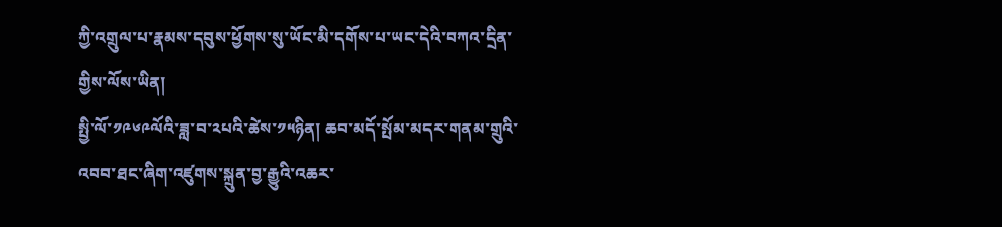ཀྱི་འགྲུལ་པ་རྣམས་དབུས་ཕྱོགས་སུ་ཡོང་མི་དགོས་པ་ཡང་དེའི་བཀའ་དྲིན་གྱིས་ལོས་ཡིན།
སྤྱི་ལོ་༡༩༦༩ལོའི་ཟླ་བ་༢པའི་ཚེས་༡༥ཉིན། ཆབ་མདོ་སྤོམ་མདར་གནམ་གྲུའི་འབབ་ཐང་ཞིག་འཛུགས་སྐྲུན་བྱ་རྒྱུའི་འཆར་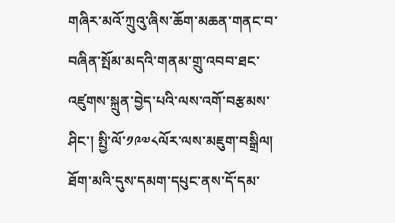གཞིར་མའོ་ཀྲུའུ་ཞིས་ཆོག་མཆན་གནང་བ་བཞིན་སྤོམ་མདའི་གནམ་གྲུ་འབབ་ཐང་འཛུགས་སྐྲུན་བྱེད་པའི་ལས་འགོ་བརྩམས་ཤིང་། སྤྱི་ལོ་༡༩༧༨ལོར་ལས་མཇུག་བསྒྲིལ། ཐོག་མའི་དུས་དམག་དཔུང་ནས་དོ་དམ་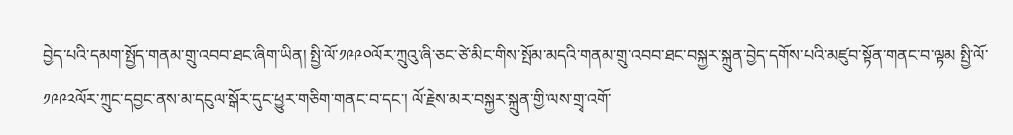བྱེད་པའི་དམག་སྤྱོད་གནམ་གྲུ་འབབ་ཐང་ཞིག་ཡིན། སྤྱི་ལོ་༡༩༩༠ལོར་ཀྲུའུ་ཞི་ཅང་ཙེ་མིང་གིས་སྤོམ་མདའི་གནམ་གྲུ་འབབ་ཐང་བསྐྱར་སྐྲུན་བྱེད་དགོས་པའི་མཛུབ་སྟོན་གནང་བ་ལྟམ སྤྱི་ལོ་༡༩༩༢ལོར་ཀྲུང་དབྱང་ནས་མ་དངུལ་སྒོར་དུང་ཕྱུར་གཅིག་གནང་བ་དང་། ལོ་རྗེས་མར་བསྐྱར་སྐྲུན་གྱི་ལས་གྲྭ་འགོ་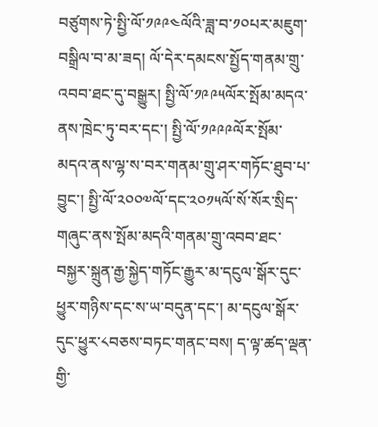བཙུགས་ཏེ་སྤྱི་ལོ་༡༩༩༤ལོའི་ཟླ་བ་༡༠པར་མཇུག་བསྒྲིལ་བ་མ་ཟད། ལོ་དེར་དམངས་སྤྱོད་གནམ་གྲུ་འབབ་ཐང་དུ་བསྒྱུར། སྤྱི་ལོ་༡༩༩༥ལོར་སྤོམ་མདའ་ནས་ཁྲེང་ཏུ་བར་དང་། སྤྱི་ལོ་༡༩༩༩ལོར་སྤོམ་མདའ་ནས་ལྷ་ས་བར་གནམ་གྲུ་ཤར་གཏོང་ཐུབ་པ་བྱུང་། སྤྱི་ལོ་༢༠༠༧ལོ་དང་༢༠༡༥ལོ་སོ་སོར་སྲིད་གཞུང་ནས་སྤོམ་མདའི་གནམ་གྲུ་འབབ་ཐང་བསྐྱར་སྐྲུན་རྒྱ་སྐྱེད་གཏོང་རྒྱུར་མ་དངུལ་སྒོར་དུང་ཕྱུར་གཉིས་དང་ས་ཡ་བདུན་དང་། མ་དངུལ་སྒོར་དུང་ཕྱུར་༨བཅས་བཏང་གནང་བས། ད་ལྟ་ཚད་ལྡན་གྱི་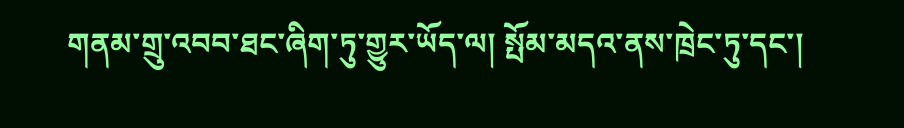གནམ་གྲུ་འབབ་ཐང་ཞིག་ཏུ་གྱུར་ཡོད་ལ། སྤོམ་མདའ་ནས་ཁྲེང་ཏུ་དང་།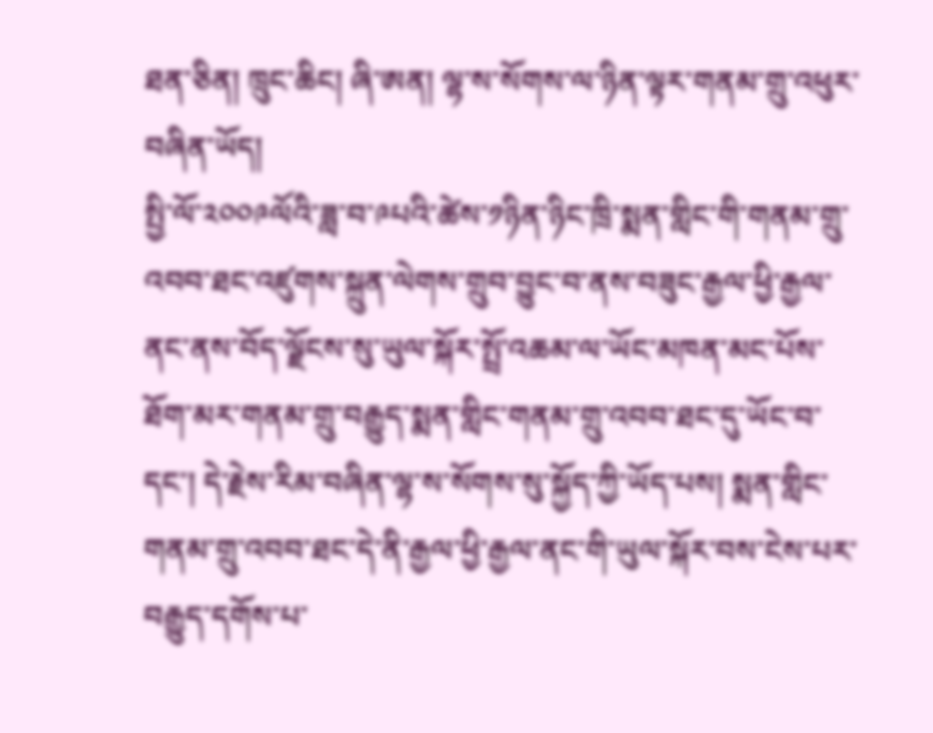ཐན་ཅིན། ཁྲུང་ཆིང། ཞི་ཨན། ལྷ་ས་སོགས་ལ་ཉིན་ལྟར་གནམ་གྲུ་འཕུར་བཞིན་ཡོད།
སྤྱི་ལོ་༢༠༠༩ལོའི་ཟླ་བ་༩པའི་ཚེས་༡ཉིན་ཉིང་ཁྲི་སྨན་གླིང་གི་གནམ་གྲུ་འབབ་ཐང་འཛུགས་སྐྲུན་ལེགས་གྲུབ་བྱུང་བ་ནས་བཟུང་རྒྱལ་ཕྱི་རྒྱལ་ནང་ནས་བོད་ལྗོངས་སུ་ཡུལ་སྐོར་སྤྲོ་འཆམ་ལ་ཡོང་མཁན་མང་པོས་ཐོག་མར་གནམ་གྲུ་བརྒྱུད་སྨན་གླིང་གནམ་གྲུ་འབབ་ཐང་དུ་ཡོང་བ་དང་། དེ་རྗེས་རིམ་བཞིན་ལྷ་ས་སོགས་སུ་སྐྱོད་ཀྱི་ཡོད་པས། སྨན་གླིང་གནམ་གྲུ་འབབ་ཐང་དེ་ནི་རྒྱལ་ཕྱི་རྒྱལ་ནང་གི་ཡུལ་སྐོར་བས་ངེས་པར་བརྒྱུད་དགོས་པ་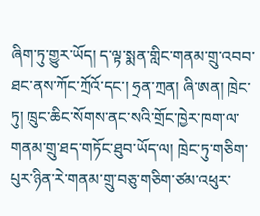ཞིག་ཏུ་གྱུར་ཡོད། ད་ལྟ་སྨན་གླིང་གནམ་གྲུ་འབབ་ཐང་ནས་ཀོང་ཀྲོའོ་དང་། ཧྲན་ཀྲན། ཞི་ཨན། ཁྲེང་ཏུ། ཁྲུང་ཆིང་སོགས་ནང་སའི་གྲོང་ཁྱེར་ཁག་ལ་གནམ་གྲུ་ཐད་གཏོང་ཐུབ་ཡོད་ལ། ཁྲེང་ཏུ་གཅིག་པུར་ཉིན་རེ་གནམ་གྲུ་བཅུ་གཅིག་ཙམ་འཕུར་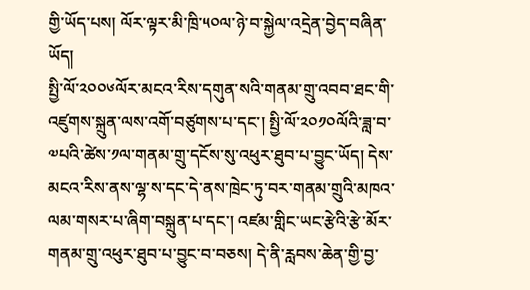གྱི་ཡོད་པས། ལོར་ལྟར་མི་ཁྲི་༥༠ལ་ཉེ་བ་སྐྱེལ་འདྲེན་བྱེད་བཞིན་ཡོད།
སྤྱི་ལོ་༢༠༠༦ལོར་མངའ་རིས་དགུན་སའི་གནམ་གྲུ་འབབ་ཐང་གི་འཛུགས་སྐྲུན་ལས་འགོ་བཙུགས་པ་དང་། སྤྱི་ལོ་༢༠༡༠ལོའི་ཟླ་བ་༧པའི་ཚེས་༡ལ་གནམ་གྲུ་དངོས་སུ་འཕུར་ཐུབ་པ་བྱུང་ཡོད། དེས་མངའ་རིས་ནས་ལྷ་ས་དང་དེ་ནས་ཁྲེང་ཏུ་བར་གནམ་གྲུའི་མཁའ་ལམ་གསར་པ་ཞིག་བསྐྲུན་པ་དང་། འཛམ་གླིང་ཡང་རྩེའི་རྩེ་མོར་གནམ་གྲུ་འཕུར་ཐུབ་པ་བྱུང་བ་བཅས། དེ་ནི་རླབས་ཆེན་གྱི་བྱ་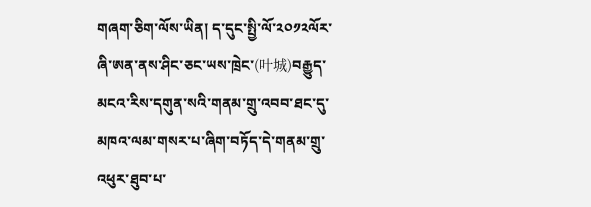གཞག་ཅིག་ལོས་ཡིན། ད་དུང་སྤྱི་ལོ་༢༠༡༢ལོར་ཞི་ཨན་ནས་ཤིང་ཅང་ཡས་ཁྲེང་(叶城)བརྒྱུད་མངའ་རིས་དགུན་སའི་གནམ་གྲུ་འབབ་ཐང་དུ་མཁའ་ལམ་གསར་པ་ཞིག་བཏོད་དེ་གནམ་གྲུ་འཕུར་ཐུབ་པ་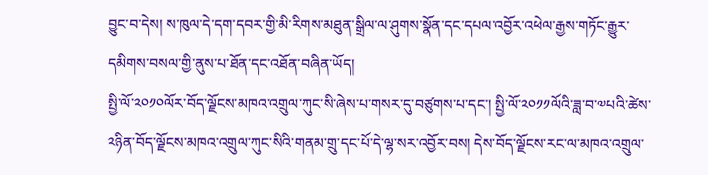བྱུང་བ་དེས། ས་ཁུལ་དེ་དག་དབར་གྱི་མི་རིགས་མཐུན་སྒྲིལ་ལ་ཤུགས་སྣོན་དང་དཔལ་འབྱོར་འཕེལ་རྒྱས་གཏོང་རྒྱུར་དམིགས་བསལ་གྱི་ནུས་པ་ཐོན་དང་འཐོན་བཞིན་ཡོད།
སྤྱི་ལོ་༢༠༡༠ལོར་བོད་ལྗོངས་མཁའ་འགྲུལ་ཀུང་སི་ཞེས་པ་གསར་དུ་བཙུགས་པ་དང་། སྤྱི་ལོ་༢༠༡༡ལོའི་ཟླ་བ་༧པའི་ཚེས་༢ཉིན་བོད་ལྗོངས་མཁའ་འགྲུལ་ཀུང་སིའི་གནམ་གྲུ་དང་པོ་དེ་ལྷ་སར་འབྱོར་བས། དེས་བོད་ལྗོངས་རང་ལ་མཁའ་འགྲུལ་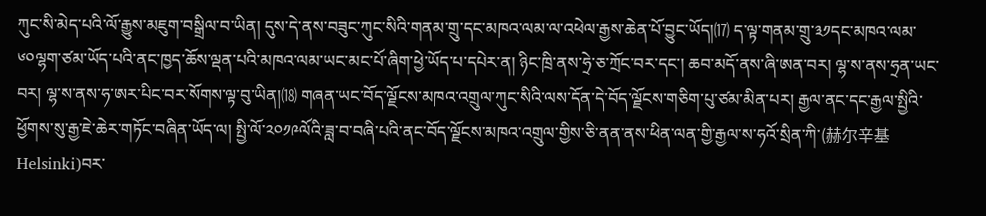ཀུང་སི་མེད་པའི་ལོ་རྒྱུས་མཇུག་བསྒྲིལ་བ་ཡིན། དུས་དེ་ནས་བཟུང་ཀུང་སིའི་གནམ་གྲུ་དང་མཁའ་ལམ་ལ་འཕེལ་རྒྱས་ཆེན་པོ་བྱུང་ཡོད།⒄ ད་ལྟ་གནམ་གྲུ་༣༡དང་མཁའ་ལམ་༦༠ལྷག་ཙམ་ཡོད་པའི་ནང་ཁྱད་ཆོས་ལྡན་པའི་མཁའ་ལམ་ཡང་མང་པོ་ཞིག་ཕྱེ་ཡོད་པ་དཔེར་ན། ཉིང་ཁྲི་ནས་ཧྲེ་ཅ་ཀྲོང་བར་དང་། ཆབ་མདོ་ནས་ཞི་ཨན་བར། ལྷ་ས་ནས་ཧྲན་ཡང་བར། ལྷ་ས་ནས་ཧ་ཨར་པིང་བར་སོགས་ལྟ་བུ་ཡིན།⒅ གཞན་ཡང་བོད་ལྗོངས་མཁའ་འགྲུལ་ཀུང་སིའི་ལས་དོན་དེ་བོད་ལྗོངས་གཅིག་པུ་ཙམ་མིན་པར། རྒྱལ་ནང་དང་རྒྱལ་སྤྱིའི་ཕྱོགས་སུ་རྒྱ་ཇེ་ཆེར་གཏོང་བཞིན་ཡོད་ལ། སྤྱི་ལོ་༢༠༡༩ལོའི་ཟླ་བ་བཞི་པའི་ནང་བོད་ལྗོངས་མཁའ་འགྲུལ་གྱིས་ཅི་ནན་ནས་ཕིན་ལན་གྱི་རྒྱལ་ས་ཧའོ་སྲིན་ཀི་(赫尔辛基 Helsinki)བར་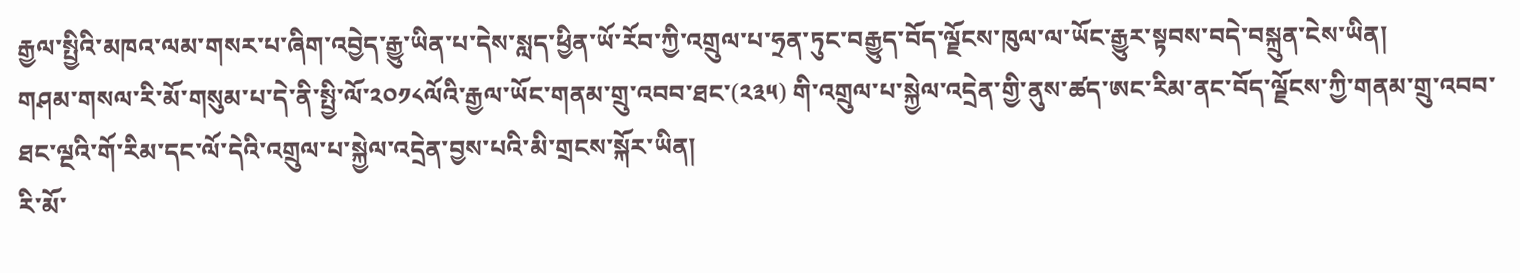རྒྱལ་སྤྱིའི་མཁའ་ལམ་གསར་པ་ཞིག་འབྱེད་རྒྱུ་ཡིན་པ་དེས་སླད་ཕྱིན་ཡོ་རོབ་ཀྱི་འགྲུལ་པ་ཧྲན་ཏུང་བརྒྱུད་བོད་ལྗོངས་ཁུལ་ལ་ཡོང་རྒྱུར་སྟབས་བདེ་བསྐྲུན་ངེས་ཡིན།
གཤམ་གསལ་རི་མོ་གསུམ་པ་དེ་ནི་སྤྱི་ལོ་༢༠༡༨ལོའི་རྒྱལ་ཡོང་གནམ་གྲུ་འབབ་ཐང་(༢༣༥) གི་འགྲུལ་པ་སྐྱེལ་འདྲེན་གྱི་ནུས་ཚད་ཨང་རིམ་ནང་བོད་ལྗོངས་ཀྱི་གནམ་གྲུ་འབབ་ཐང་ལྔའི་གོ་རིམ་དང་ལོ་དེའི་འགྲུལ་པ་སྐྱེལ་འདྲེན་བྱས་པའི་མི་གྲངས་སྐོར་ཡིན།
རི་མོ་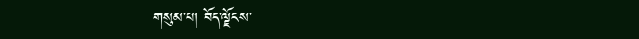གསུམ་པ། བོད་ལྗོངས་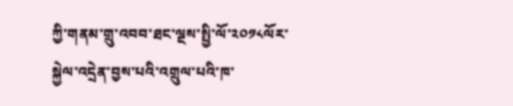ཀྱི་གནམ་གྲུ་འབབ་ཐང་ལྔས་སྤྱི་ལོ་༢༠༡༨ལོར་སྐྱེལ་འདྲེན་བྱས་པའི་འགྲུལ་པའི་ཁ་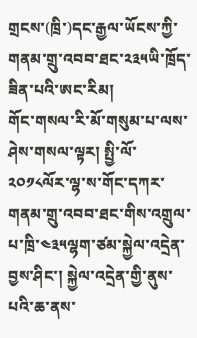གྲངས་(ཁྲི་)དང་རྒྱལ་ཡོངས་ཀྱི་གནམ་གྲུ་འབབ་ཐང་༢༣༥ཡི་ཁྲོད་ཟིན་པའི་ཨང་རིམ།
གོང་གསལ་རི་མོ་གསུམ་པ་ལས་ཤེས་གསལ་ལྟར། སྤྱི་ལོ་༢༠༡༨ལོར་ལྷ་ས་གོང་དཀར་གནམ་གྲུ་འབབ་ཐང་གིས་འགྲུལ་པ་ཁྲི་༤༣༥ལྷག་ཙམ་སྐྱེལ་འདྲེན་བྱས་ཤིང་། སྐྱེལ་འདྲེན་གྱི་ནུས་པའི་ཆ་ནས་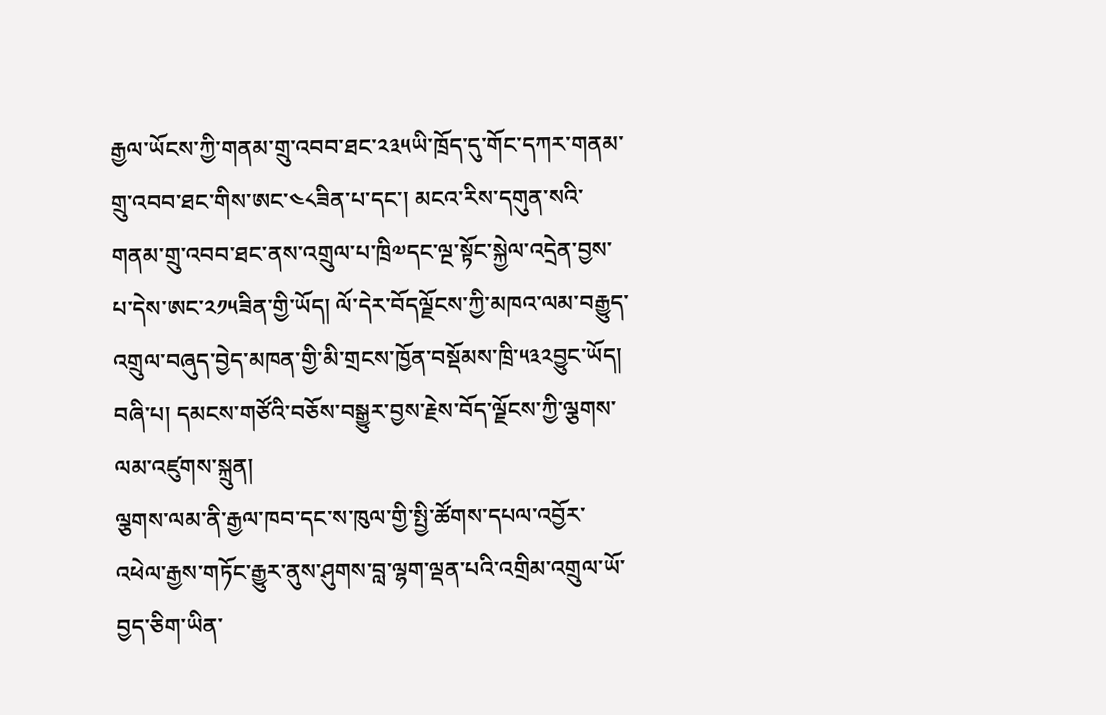རྒྱལ་ཡོངས་ཀྱི་གནམ་གྲུ་འབབ་ཐང་༢༣༥ཡི་ཁྲོད་དུ་གོང་དཀར་གནམ་གྲུ་འབབ་ཐང་གིས་ཨང་༤༨ཟིན་པ་དང་། མངའ་རིས་དགུན་སའི་གནམ་གྲུ་འབབ་ཐང་ནས་འགྲུལ་པ་ཁྲི༧དང་ལྔ་སྟོང་སྐྱེལ་འདྲེན་བྱས་པ་དེས་ཨང་༢༡༥ཟིན་གྱི་ཡོད། ལོ་དེར་བོདལྗོངས་ཀྱི་མཁའ་ལམ་བརྒྱུད་འགྲུལ་བཞུད་བྱེད་མཁན་གྱི་མི་གྲངས་ཁྱོན་བསྡོམས་ཁྲི་༥༣༢བྱུང་ཡོད།
བཞི་པ། དམངས་གཙོའི་བཅོས་བསྒྱུར་བྱས་རྗེས་བོད་ལྗོངས་ཀྱི་ལྕགས་ལམ་འཛུགས་སྐྲུན།
ལྕགས་ལམ་ནི་རྒྱལ་ཁབ་དང་ས་ཁུལ་གྱི་སྤྱི་ཚོགས་དཔལ་འབྱོར་འཕེལ་རྒྱས་གཏོང་རྒྱུར་ནུས་ཤུགས་བླ་ལྷག་ལྡན་པའི་འགྲིམ་འགྲུལ་ཡོ་བྱད་ཅིག་ཡིན་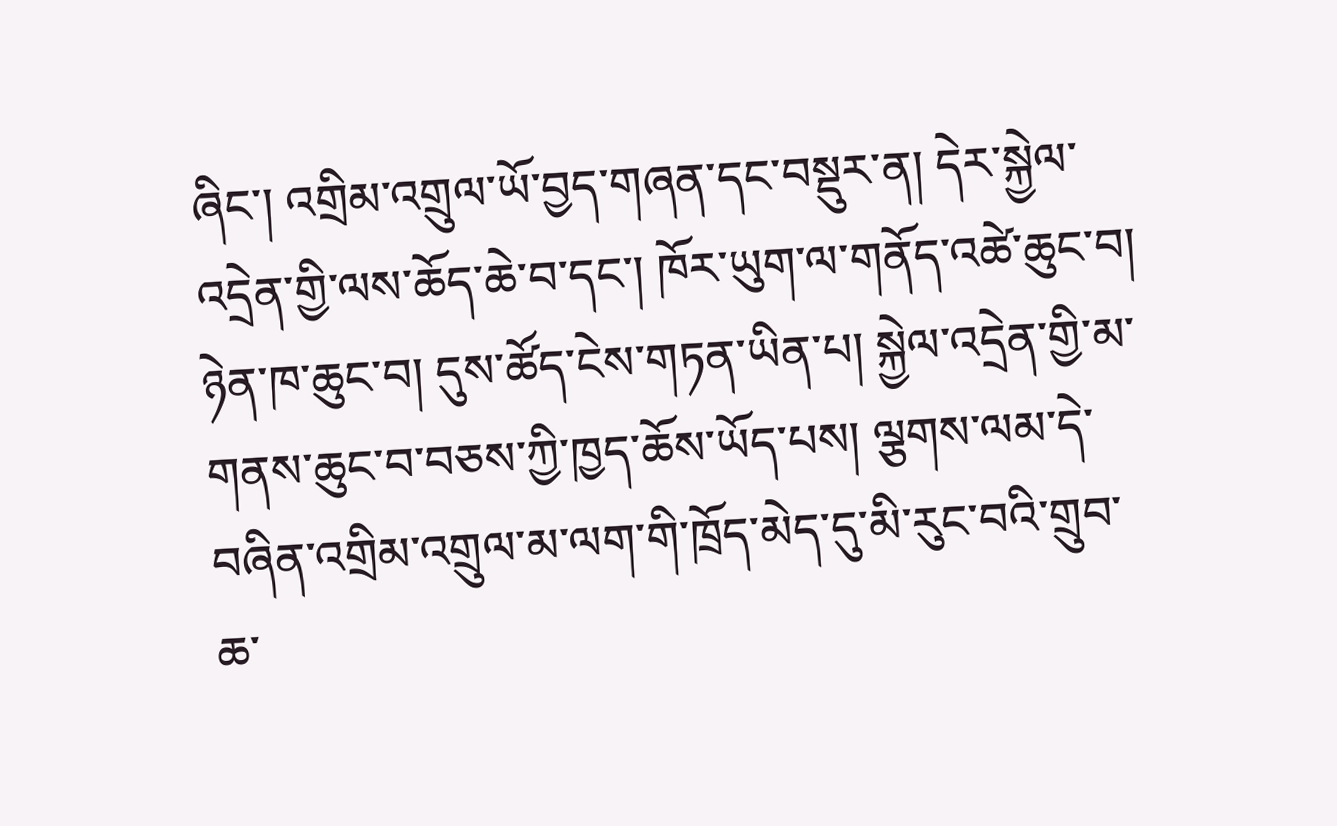ཞིང་། འགྲིམ་འགྲུལ་ཡོ་བྱད་གཞན་དང་བསྡུར་ན། དེར་སྐྱེལ་འདྲེན་གྱི་ལས་ཆོད་ཆེ་བ་དང་། ཁོར་ཡུག་ལ་གནོད་འཚེ་ཆུང་བ། ཉེན་ཁ་ཆུང་བ། དུས་ཚོད་ངེས་གཏན་ཡིན་པ། སྐྱེལ་འདྲེན་གྱི་མ་གནས་ཆུང་བ་བཅས་ཀྱི་ཁྱད་ཆོས་ཡོད་པས། ལྕགས་ལམ་དེ་བཞིན་འགྲིམ་འགྲུལ་མ་ལག་གི་ཁྲོད་མེད་དུ་མི་རུང་བའི་གྲུབ་ཆ་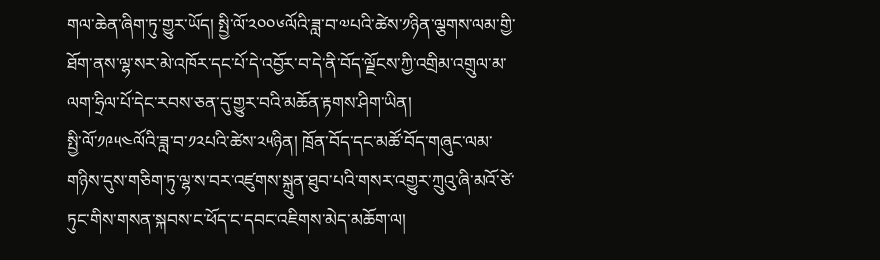གལ་ཆེན་ཞིག་ཏུ་གྱུར་ཡོད། སྤྱི་ལོ་༢༠༠༦ལོའི་ཟླ་བ་༧པའི་ཚེས་༡ཉིན་ལྕགས་ལམ་གྱི་ཐོག་ནས་ལྷ་སར་མེ་འཁོར་དང་པོ་དེ་འབྱོར་བ་དེ་ནི་བོད་ལྗོངས་ཀྱི་འགྲིམ་འགྲུལ་མ་ལག་ཧྲིལ་པོ་དེང་རབས་ཅན་དུ་གྱུར་བའི་མཆོན་རྟགས་ཤིག་ཡིན།
སྤྱི་ལོ་༡༩༥༤ལོའི་ཟླ་བ་༡༢པའི་ཚེས་༢༥ཉིན། ཁྲོན་བོད་དང་མཚོ་བོད་གཞུང་ལམ་གཉིས་དུས་གཅིག་ཏུ་ལྷ་ས་བར་འཛུགས་སྐྲུན་ཐུབ་པའི་གསར་འགྱུར་ཀྲུའུ་ཞི་མའོ་ཙེ་ཏུང་གིས་གསན་སྐབས་ང་ཕོད་ང་དབང་འཇིགས་མེད་མཆོག་ལ།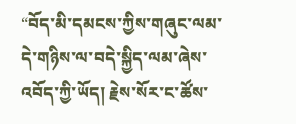“བོད་མི་དམངས་ཀྱིས་གཞུང་ལམ་དེ་གཉིས་ལ་བདེ་སྐྱིད་ལམ་ཞེས་འབོད་ཀྱི་ཡོད། རྗེས་སོར་ང་ཚོས་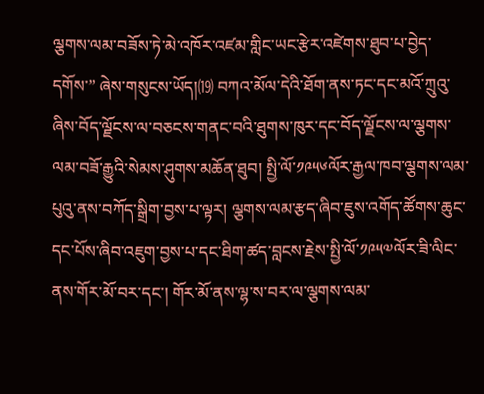ལྕགས་ལམ་བཟོས་ཏེ་མེ་འཁོར་འཛམ་གླིང་ཡང་རྩེར་འཛེགས་ཐུབ་པ་བྱེད་དགོས་” ཞེས་གསུངས་ཡོད།⒆ བཀའ་མོལ་དེའི་ཐོག་ནས་ཏང་དང་མའོ་ཀྲུའུ་ཞིས་བོད་ལྗོངས་ལ་བཅངས་གནང་བའི་ཐུགས་ཁུར་དང་བོད་ལྗོངས་ལ་ལྕགས་ལམ་བཟོ་རྒྱུའི་སེམས་ཤུགས་མཆོན་ཐུབ། སྤྱི་ལོ་༡༩༥༦ལོར་རྒྱལ་ཁབ་ལྕགས་ལམ་པུའུ་ནས་བཀོད་སྒྲིག་བྱས་པ་ལྟར། ལྕགས་ལམ་རྩད་ཞིབ་ཇུས་འགོད་ཚོགས་ཆུང་དང་པོས་ཞིབ་འཇུག་བྱས་པ་དང་ཐིག་ཚད་བླངས་རྗེས་སྤྱི་ལོ་༡༩༥༧ལོར་ཟི་ལིང་ནས་གོར་མོ་བར་དང་། གོར་མོ་ནས་ལྷ་ས་བར་ལ་ལྕགས་ལམ་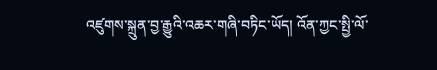འཛུགས་སྐྲུན་བྱ་རྒྱུའི་འཆར་གཞི་བཏིང་ཡོད། འོན་ཀྱང་སྤྱི་ལོ་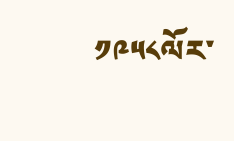༡༩༥༨ལོར་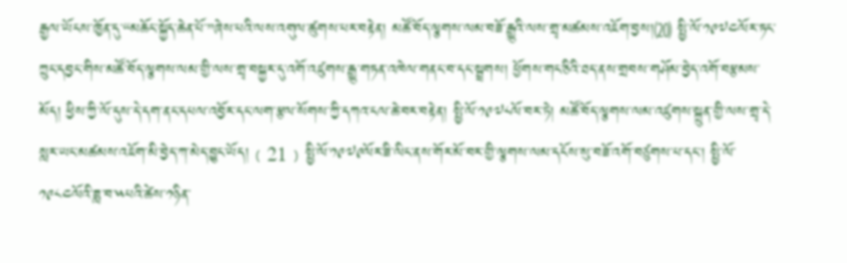རྒྱལ་ཡོངས་ཁྱོན་དུ་“མཆོང་སྐྱོད་ཆེན་པོ་”ཞེས་པའི་ལས་འགུལ་ཚུགས་པར་བརྟེན། མཚོ་བོད་ལྕགས་ལམ་བཟོ་རྒྱུའི་ལས་གྲྭ་མཚམས་འཇོག་བྱས།⒇ སྤྱི་ལོ་༡༩༧༤ལོར་ཏང་ཀྲུང་དབྱང་གིས་མཚོ་བོད་ལྕགས་ལམ་གྱི་ལས་གྲྭ་བསྐྱར་དུ་འགོ་འཛུགས་རྒྱུ་གཏན་འཁེལ་གནང་བ་དང་སྦྲགས། ཕྱོགས་གང་ཅིའི་ཐད་ནས་གྲབས་གཤོམ་བྱེད་འགོ་བརྩམས་མོད། ཕྱིས་ཀྱི་ལོ་དུས་དེ་དག་ནང་དཔལ་འབྱོར་དང་ལག་རྩལ་སོགས་ཀྱི་དཀའ་ངལ་ཆེ་བར་བརྟེན། སྤྱི་ལོ་༡༩༧༨ལོ་བར་ཏེ། མཚོ་བོད་ལྕགས་ལམ་འཛུགས་སྐྲུན་གྱི་ལས་གྲྭ་དེ་སླར་ཡང་མཚམས་འཇོག་མི་བྱེད་ཀ་མེད་བྱུང་ཡོད།﹙21﹚སྤྱི་ལོ་༡༩༧༩ལོར་ཟི་ལིང་ནས་གོར་མོ་བར་གྱི་ལྕགས་ལམ་དངོས་སུ་བཟོ་འགོ་བཙུགས་པ་དང་། སྤྱི་ལོ་༡༩༨༤ལོའི་ཟླ་བ་༥པའི་ཚེས་༡ཉིན་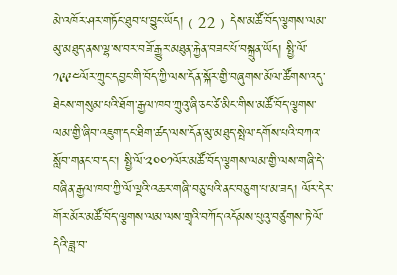མེ་འཁོར་ཤར་གཏོང་ཐུབ་པ་བྱུང་ཡོད།﹙22﹚དེས་མཚོ་བོད་ལྕགས་ལམ་མུ་མཐུད་ནས་ལྷ་ས་བར་བཟོ་རྒྱུར་མཐུན་རྐྱེན་བཟང་པོ་བསྐྲུན་ཡོད། སྤྱི་ལོ་༡༩༩༤ལོར་ཀྲུང་དབྱང་གི་བོད་ཀྱི་ལས་དོན་སྐོར་གྱི་བཞུགས་མོལ་ཚོགས་འདུ་ཐེངས་གསུམ་པའི་ཐོག་རྒྱལ་ཁབ་ཀྲུའུ་ཞི་ཅང་ཙེ་མིང་གིས་མཚོ་བོད་ལྕགས་ལམ་གྱི་ཞིབ་འཇུག་དང་ཐིག་ཚད་ལས་དོན་མུ་མཐུད་སྤེལ་དགོས་པའི་བཀའ་སློབ་གནང་བ་དང་། སྤྱི་ལོ་༢༠༠༡ལོར་མཚོ་བོད་ལྕགས་ལམ་གྱི་ལས་གཞི་དེ་བཞིན་རྒྱལ་ཁབ་ཀྱི་ལོ་ལྔའི་འཆར་གཞི་བཅུ་པའི་ནང་བཅུག་པ་མ་ཟད། ལོར་དེར་གོར་མོར་མཚོ་བོད་ལྕགས་ལམ་ལས་གྲྭའི་བཀོད་འདོམས་པུའུ་བཙུགས་ཏེ་ལོ་དེའི་ཟླ་བ་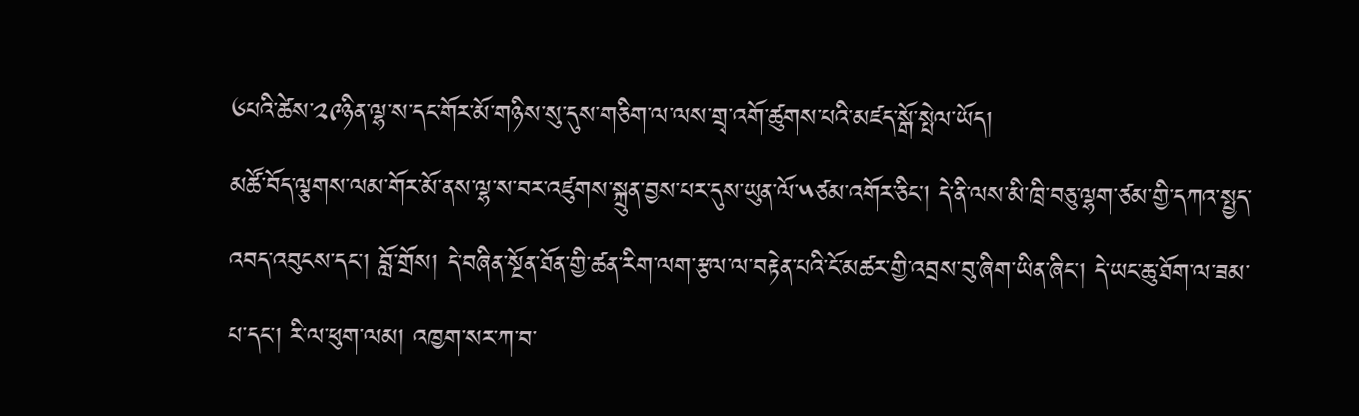༦པའི་ཚེས་༢༩ཉིན་ལྷ་ས་དང་གོར་མོ་གཉིས་སུ་དུས་གཅིག་ལ་ལས་གྲྭ་འགོ་ཚུགས་པའི་མཛད་སྒོ་སྤེལ་ཡོད།
མཚོ་བོད་ལྕགས་ལམ་གོར་མོ་ནས་ལྷ་ས་བར་འཛུགས་སྐྲུན་བྱས་པར་དུས་ཡུན་ལོ་༥ཙམ་འགོར་ཅིང། དེ་ནི་ལས་མི་ཁྲི་བཅུ་ལྷག་ཙམ་གྱི་དཀའ་སྤྱད་འབད་འབུངས་དང་། བློ་གྲོས། དེ་བཞིན་སྔོན་ཐོན་གྱི་ཚན་རིག་ལག་རྩལ་ལ་བརྟེན་པའི་ངོ་མཚར་གྱི་འབྲས་བུ་ཞིག་ཡིན་ཞིང་། དེ་ཡང་ཆུ་ཐོག་ལ་ཟམ་པ་དང་། རི་ལ་ཕུག་ལམ། འཁྱག་སར་ཀ་བ་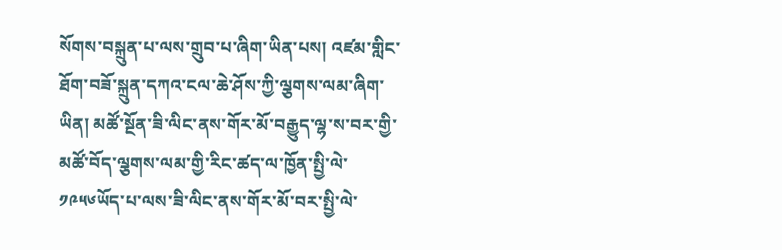སོགས་བསྐྲུན་པ་ལས་གྲུབ་པ་ཞིག་ཡིན་པས། འཛམ་གླིང་ཐོག་བཟོ་སྐྲུན་དཀའ་ངལ་ཆེ་ཤོས་ཀྱི་ལྕགས་ལམ་ཞིག་ཡིན། མཚོ་སྔོན་ཟི་ལིང་ནས་གོར་མོ་བརྒྱུད་ལྷ་ས་བར་གྱི་མཚོ་བོད་ལྕགས་ལམ་གྱི་རིང་ཚད་ལ་ཁྱོན་སྤྱི་ལེ་༡༩༥༦ཡོད་པ་ལས་ཟི་ལིང་ནས་གོར་མོ་བར་སྤྱི་ལེ་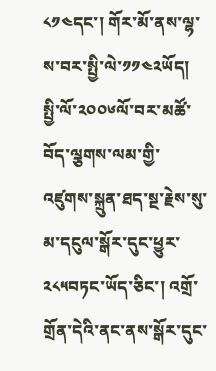༨༡༤དང་། གོར་མོ་ནས་ལྷ་ས་བར་སྤྱི་ལེ་༡༡༤༢ཡོད། སྤྱི་ལོ་༢༠༠༦ལོ་བར་མཚོ་བོད་ལྕགས་ལམ་གྱི་འཛུགས་སྐྲུན་ཐད་སྔ་རྗེས་སུ་མ་དངུལ་སྒོར་དུང་ཕྱུར་༢༨༥བཏང་ཡོད་ཅིང་། འགྲོ་གྲོན་དེའི་ནང་ནས་སྒོར་དུང་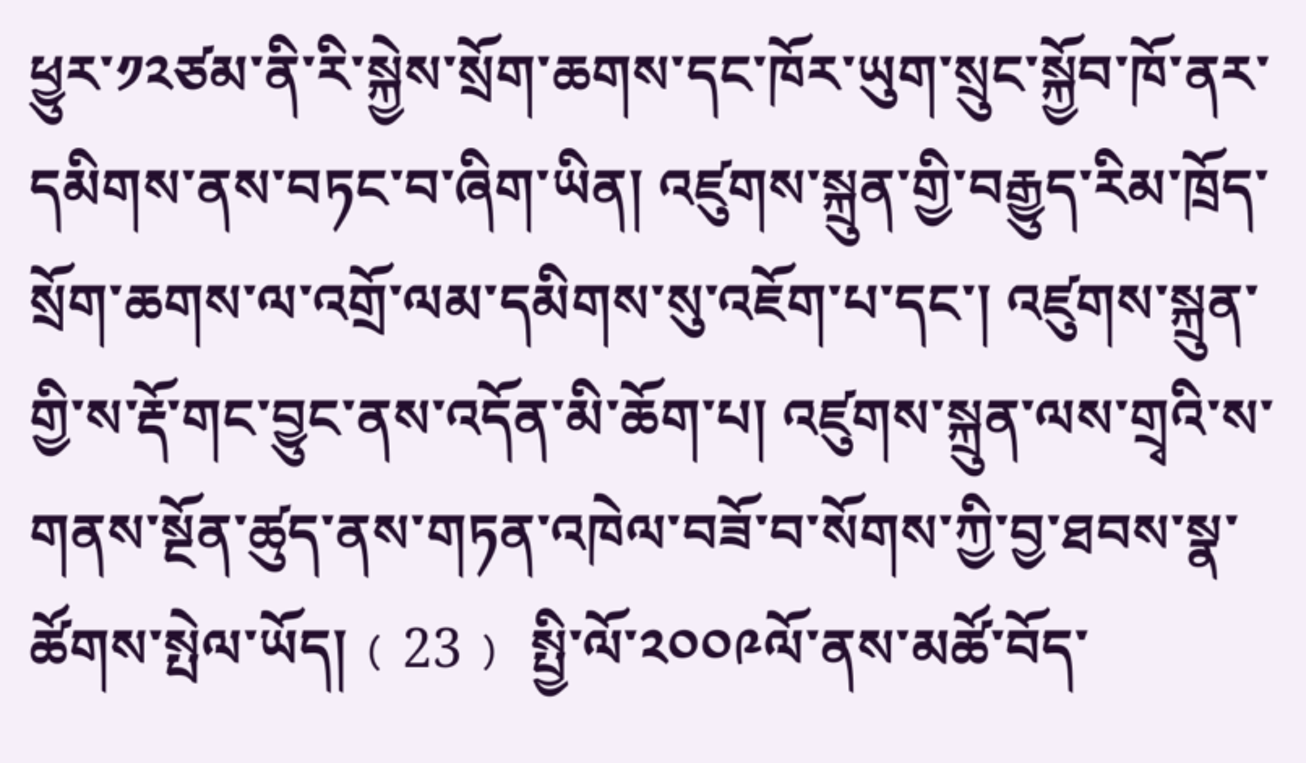ཕྱུར་༡༢ཙམ་ནི་རི་སྐྱེས་སྲོག་ཆགས་དང་ཁོར་ཡུག་སྲུང་སྐྱོབ་ཁོ་ནར་དམིགས་ནས་བཏང་བ་ཞིག་ཡིན། འཛུགས་སྐྲུན་གྱི་བརྒྱུད་རིམ་ཁྲོད་སྲོག་ཆགས་ལ་འགྲོ་ལམ་དམིགས་སུ་འཇོག་པ་དང་། འཛུགས་སྐྲུན་གྱི་ས་རྡོ་གང་བྱུང་ནས་འདོན་མི་ཆོག་པ། འཛུགས་སྐྲུན་ལས་གྲྭའི་ས་གནས་སྔོན་ཚུད་ནས་གཏན་འཁེལ་བཟོ་བ་སོགས་ཀྱི་བྱ་ཐབས་སྣ་ཚོགས་སྤེལ་ཡོད།﹙23﹚ སྤྱི་ལོ་༢༠༠༩ལོ་ནས་མཚོ་བོད་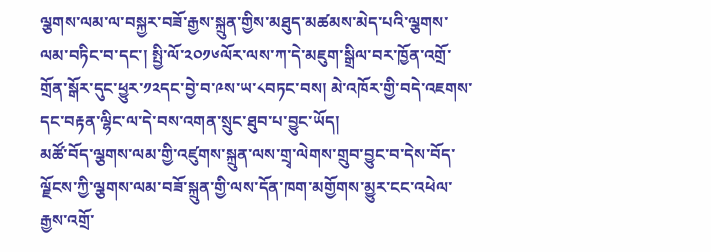ལྕགས་ལམ་ལ་བསྐྱར་བཟོ་རྒྱས་སྐྲུན་གྱིས་མཐུད་མཚམས་མེད་པའི་ལྕགས་ལམ་བཏིང་བ་དང་། སྤྱི་ལོ་༢༠༡༦ལོར་ལས་ཀ་དེ་མཇུག་སྒྲིལ་བར་ཁྱོན་འགྲོ་གྲོན་སྒོར་དུང་ཕྱུར་༡༢དང་བྱེ་བ་༩ས་ཡ་༨བཏང་བས། མེ་འཁོར་གྱི་བདེ་འཇགས་དང་བརྟན་ལྷིང་ལ་དེ་བས་འགན་སྲུང་ཐུབ་པ་བྱུང་ཡོད།
མཚོ་བོད་ལྕགས་ལམ་གྱི་འཛུགས་སྐྲུན་ལས་གྲྭ་ལེགས་གྲུབ་བྱུང་བ་དེས་བོད་ལྗོངས་ཀྱི་ལྕགས་ལམ་བཟོ་སྐྲུན་གྱི་ལས་དོན་ཁག་མགྱོགས་མྱུར་ངང་འཕེལ་རྒྱས་འགྲོ་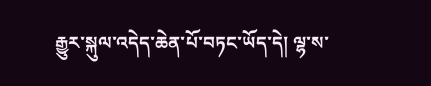རྒྱུར་སྐུལ་འདེད་ཆེན་པོ་བཏང་ཡོད་དེ། ལྷ་ས་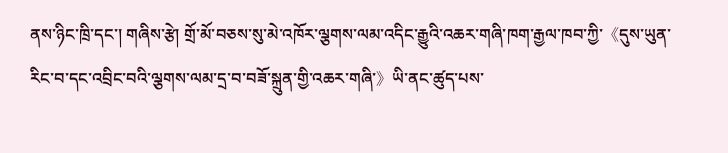ནས་ཉིང་ཁྲི་དང་། གཞིས་རྩེ། གྲོ་མོ་བཅས་སུ་མེ་འཁོར་ལྕགས་ལམ་འདིང་རྒྱུའི་འཆར་གཞི་ཁག་རྒྱལ་ཁབ་ཀྱི་《དུས་ཡུན་རིང་བ་དང་འབྲིང་བའི་ལྕགས་ལམ་དྲ་བ་བཟོ་སྐྲུན་གྱི་འཆར་གཞི་》ཡི་ནང་ཚུད་པས་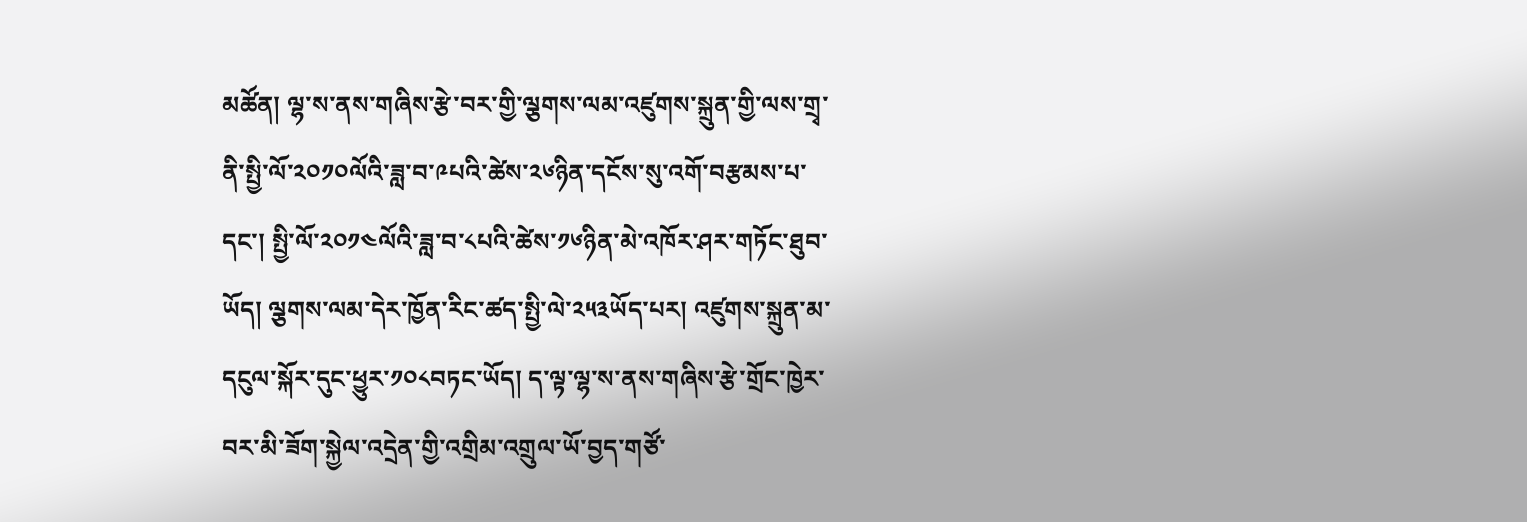མཚོན། ལྷ་ས་ནས་གཞིས་རྩེ་བར་གྱི་ལྕགས་ལམ་འཛུགས་སྐྲུན་གྱི་ལས་གྲྭ་ནི་སྤྱི་ལོ་༢༠༡༠ལོའི་ཟླ་བ་༩པའི་ཚེས་༢༦ཉིན་དངོས་སུ་འགོ་བརྩམས་པ་དང་། སྤྱི་ལོ་༢༠༡༤ལོའི་ཟླ་བ་༨པའི་ཚེས་༡༦ཉིན་མེ་འཁོར་ཤར་གཏོང་ཐུབ་ཡོད། ལྕགས་ལམ་དེར་ཁྱོན་རིང་ཚད་སྤྱི་ལེ་༢༥༣ཡོད་པར། འཛུགས་སྐྲུན་མ་དངུལ་སྐོར་དུང་ཕྱུར་༡༠༨བཏང་ཡོད། ད་ལྟ་ལྷ་ས་ནས་གཞིས་རྩེ་གྲོང་ཁྱེར་བར་མི་ཟོག་སྐྱེལ་འདྲེན་གྱི་འགྲིམ་འགྲུལ་ཡོ་བྱད་གཙོ་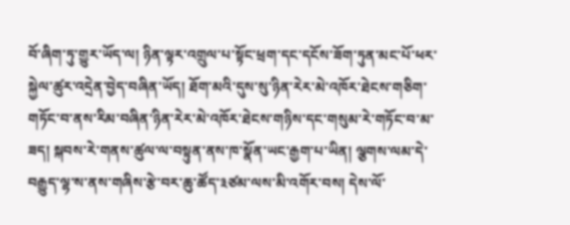བོ་ཞིག་ཏུ་གྱུར་ཡོད་ལ། ཉིན་ལྟར་འགྲུལ་པ་སྟོང་ཕྲག་དང་དངོས་ཟོག་ཏུན་མང་པོ་ཕར་སྐྱེལ་ཚུར་འདྲེན་བྱེད་བཞིན་ཡོད། ཐོག་མའི་དུས་སུ་ཉིན་རེར་མེ་འཁོར་ཐེངས་གཅིག་གཏོང་བ་ནས་རིམ་བཞིན་ཉིན་རེར་མེ་འཁོར་ཐེངས་གཉིས་དང་གསུམ་རེ་གཏོང་བ་མ་ཟད། སྐབས་རེ་གནས་ཚུལ་ལ་བསྟུན་ནས་ཁ་སྣོན་ཡང་རྒྱག་པ་ཡིན། ལྕགས་ལམ་དེ་བརྒྱུད་ལྷ་ས་ནས་གཞིས་རྩེ་བར་ཆུ་ཚོད་༣ཙམ་ལས་མི་འགོར་བས། དེས་ལོ་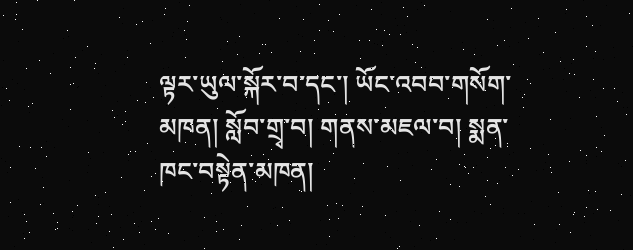ལྟར་ཡུལ་སྐོར་བ་དང་། ཡོང་འབབ་གསོག་མཁན། སློབ་གྲྭ་བ། གནས་མཇལ་བ། སྨན་ཁང་བསྟེན་མཁན།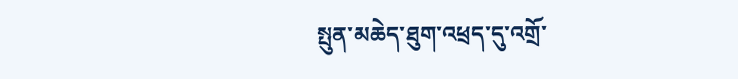སྤུན་མཆེད་ཐུག་འཕྲད་དུ་འགྲོ་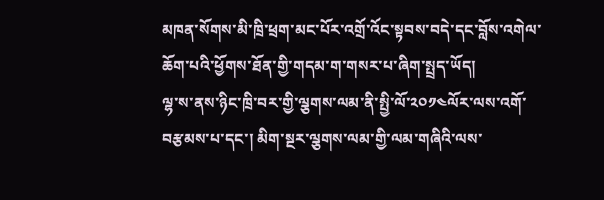མཁན་སོགས་མི་ཁྲི་ཕྲག་མང་པོར་འགྲོ་འོང་སྟབས་བདེ་དང་བློས་འགེལ་ཆོག་པའི་ཕྱོགས་ཐོན་གྱི་གདམ་ག་གསར་པ་ཞིག་སྤྲད་ཡོད།
ལྷ་ས་ནས་ཉིང་ཁྲི་བར་གྱི་ལྕགས་ལམ་ནི་སྤྱི་ལོ་༢༠༡༤ལོར་ལས་འགོ་བརྩམས་པ་དང་། མིག་སྔར་ལྕགས་ལམ་གྱི་ལམ་གཞིའི་ལས་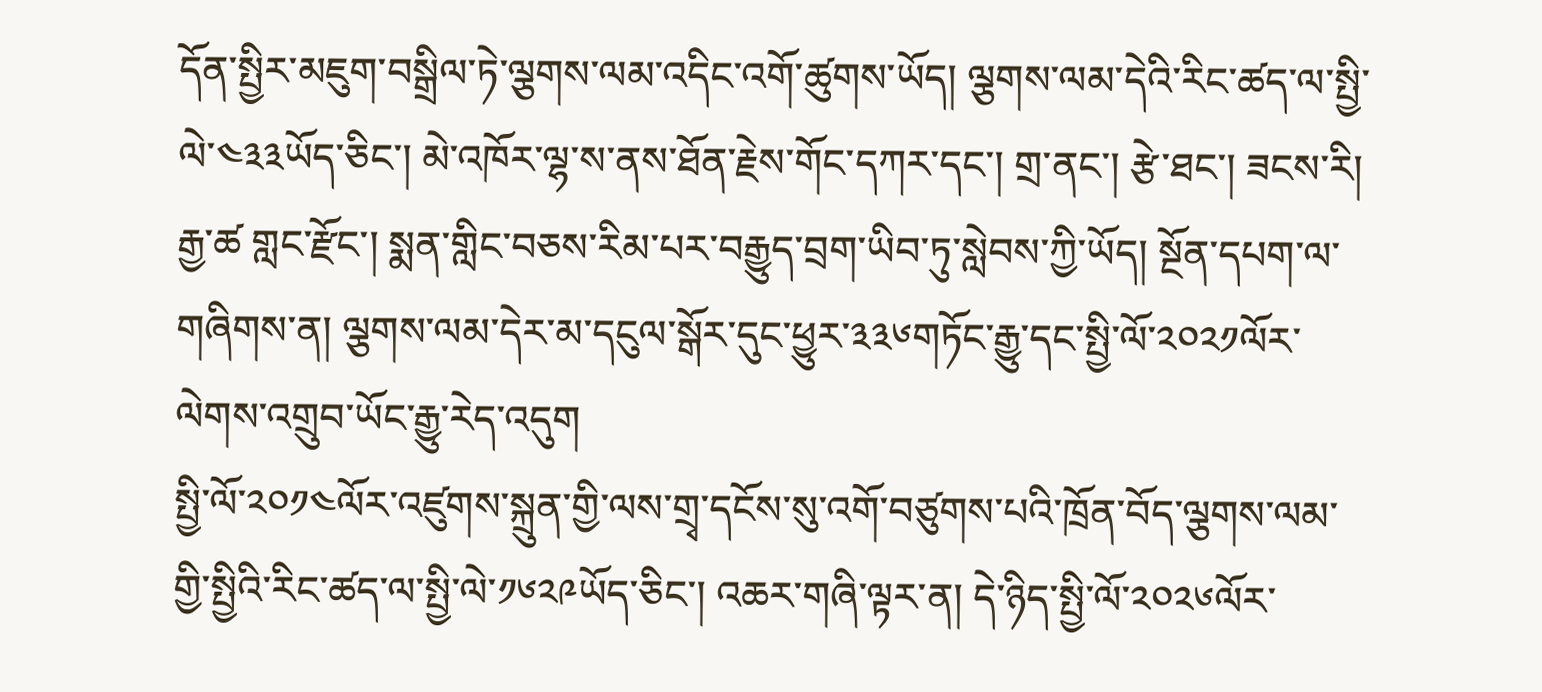དོན་སྤྱིར་མཇུག་བསྒྲིལ་ཏེ་ལྕགས་ལམ་འདིང་འགོ་ཚུགས་ཡོད། ལྕགས་ལམ་དེའི་རིང་ཚད་ལ་སྤྱི་ལེ་༤༣༣ཡོད་ཅིང་། མེ་འཁོར་ལྷ་ས་ནས་ཐོན་རྗེས་གོང་དཀར་དང་། གྲ་ནང་། རྩེ་ཐང་། ཟངས་རི། རྒྱ་ཚ གླང་རྫོང་། སྨན་གླིང་བཅས་རིམ་པར་བརྒྱུད་བྲག་ཡིབ་ཏུ་སླེབས་ཀྱི་ཡོད། སྔོན་དཔག་ལ་གཞིགས་ན། ལྕགས་ལམ་དེར་མ་དངུལ་སྒོར་དུང་ཕྱུར་༣༣༦གཏོང་རྒྱུ་དང་སྤྱི་ལོ་༢༠༢༡ལོར་ལེགས་འགྲུབ་ཡོང་རྒྱུ་རེད་འདུག
སྤྱི་ལོ་༢༠༡༤ལོར་འཛུགས་སྐྲུན་གྱི་ལས་གྲྭ་དངོས་སུ་འགོ་བཙུགས་པའི་ཁྲོན་བོད་ལྕགས་ལམ་གྱི་སྤྱིའི་རིང་ཚད་ལ་སྤྱི་ལེ་༡༦༢༩ཡོད་ཅིང་། འཆར་གཞི་ལྟར་ན། དེ་ཉིད་སྤྱི་ལོ་༢༠༢༦ལོར་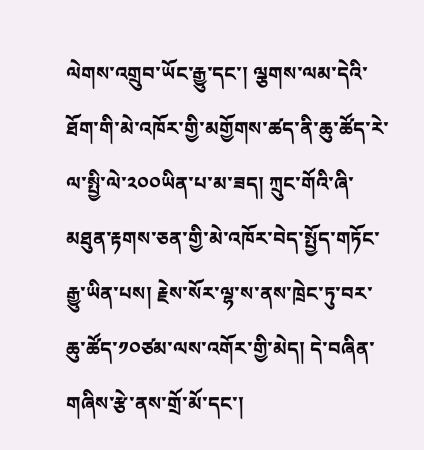ལེགས་འགྲུབ་ཡོང་རྒྱུ་དང་། ལྕགས་ལམ་དེའི་ཐོག་གི་མེ་འཁོར་གྱི་མགྱོགས་ཚད་ནི་ཆུ་ཚོད་རེ་ལ་སྤྱི་ལེ་༢༠༠ཡིན་པ་མ་ཟད། ཀྲུང་གོའི་ཞི་མཐུན་རྟགས་ཅན་གྱི་མེ་འཁོར་བེད་སྤྱོད་གཏོང་རྒྱུ་ཡིན་པས། རྗེས་སོར་ལྷ་ས་ནས་ཁྲེང་ཏུ་བར་ཆུ་ཚོད་༡༠ཙམ་ལས་འགོར་གྱི་མེད། དེ་བཞིན་གཞིས་རྩེ་ནས་གྲོ་མོ་དང་།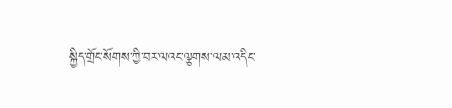སྐྱིད་གྲོང་སོགས་ཀྱི་བར་ལའང་ལྕགས་ལམ་འདིང་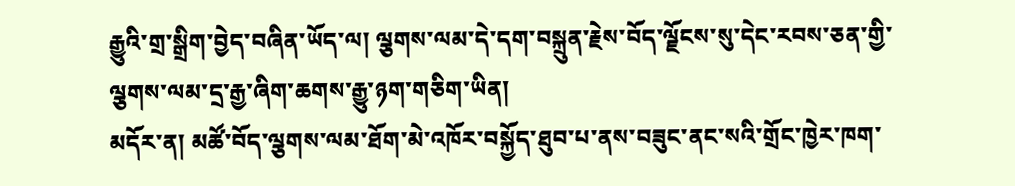རྒྱུའི་གྲ་སྒྲིག་བྱེད་བཞིན་ཡོད་ལ། ལྕགས་ལམ་དེ་དག་བསྐྲུན་རྗེས་བོད་ལྗོངས་སུ་དེང་རབས་ཅན་གྱི་ལྕགས་ལམ་དྲ་རྒྱ་ཞིག་ཆགས་རྒྱུ་ཉག་གཅིག་ཡིན།
མདོར་ན། མཚོ་བོད་ལྕགས་ལམ་ཐོག་མེ་འཁོར་བསྐྱོད་ཐུབ་པ་ནས་བཟུང་ནང་སའི་གྲོང་ཁྱེར་ཁག་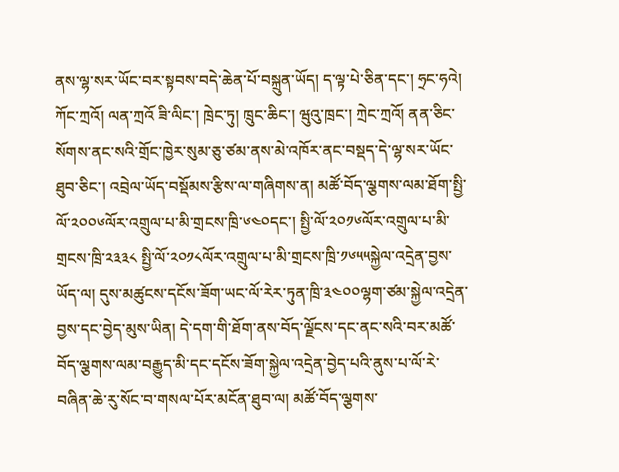ནས་ལྷ་སར་ཡོང་བར་སྟབས་བདེ་ཆེན་པོ་བསྐྲུན་ཡོད། ད་ལྟ་པེ་ཅིན་དང་། ཧྲང་ཧའེ། ཀོང་ཀྲའོ། ལན་ཀྲའོ ཟི་ལིང་། ཁྲེང་ཏུ། ཁྲུང་ཆིང་། ཝུའུ་ཁྲང་། ཀྲེང་ཀྲའོ། ནན་ཅིང་སོགས་ནང་སའི་གྲོང་ཁྱེར་སུམ་ཅུ་ཙམ་ནས་མེ་འཁོར་ནང་བསྡད་དེ་ལྷ་སར་ཡོང་ཐུབ་ཅིང་། འབྲེལ་ཡོད་བསྡོམས་རྩིས་ལ་གཞིགས་ན། མཚོ་བོད་ལྕགས་ལམ་ཐོག་སྤྱི་ལོ་༢༠༠༦ལོར་འགྲུལ་པ་མི་གྲངས་ཁྲི་༦༤༠དང་། སྤྱི་ལོ་༢༠༡༦ལོར་འགྲུལ་པ་མི་གྲངས་ཁྲི་༢༣༣༨ སྤྱི་ལོ་༢༠༡༨ལོར་འགྲུལ་པ་མི་གྲངས་ཁྲི་༡༦༥༥སྐྱེལ་འདྲེན་བྱས་ཡོད་ལ། དུས་མཚུངས་དངོས་ཟོག་ཡང་ལོ་རེར་ཏུན་ཁྲི་༣༤༠༠ལྷག་ཙམ་སྐྱེལ་འདྲེན་བྱས་དང་བྱེད་མུས་ཡིན། དེ་དག་གི་ཐོག་ནས་བོད་ལྗོངས་དང་ནང་སའི་བར་མཚོ་བོད་ལྕགས་ལམ་བརྒྱུད་མི་དང་དངོས་ཟོག་སྐྱེལ་འདྲེན་བྱེད་པའི་ནུས་པ་ལོ་རེ་བཞིན་ཆེ་རུ་སོང་བ་གསལ་པོར་མངོན་ཐུབ་ལ། མཚོ་བོད་ལྕགས་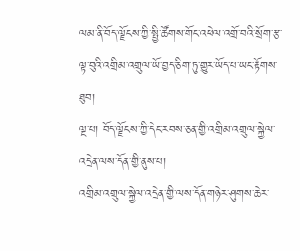ལམ་ནི་བོད་ལྗོངས་ཀྱི་སྤྱི་ཚོགས་གོང་འཕེལ་འགྲོ་བའི་སྲོག་རྩ་ལྟ་བུའི་འགྲིམ་འགྲུལ་ཡོ་བྱད་ཅིག་ཏུ་གྱུར་ཡོད་པ་ཡང་རྟོགས་ཐུབ།
ལྔ་པ། བོད་ལྗོངས་ཀྱི་དེང་རབས་ཅན་གྱི་འགྲིམ་འགྲུལ་སྐྱེལ་འདྲེན་ལས་དོན་གྱི་ནུས་པ།
འགྲིམ་འགྲུལ་སྐྱེལ་འདྲེན་གྱི་ལས་དོན་གཉེར་ཤུགས་ཆེར་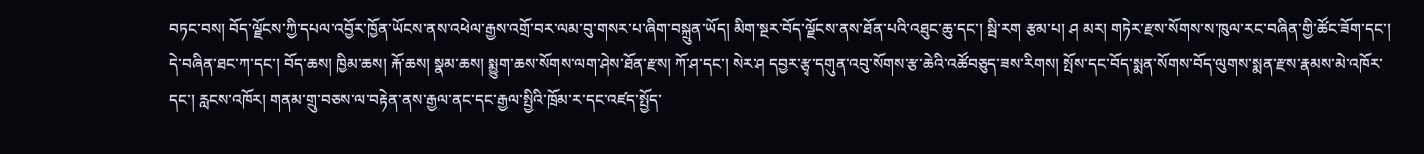བཏང་བས། བོད་ལྗོངས་ཀྱི་དཔལ་འབྱོར་ཁྱོན་ཡོངས་ནས་འཕེལ་རྒྱས་འགྲོ་བར་ལམ་བུ་གསར་པ་ཞིག་བསྐྲུན་ཡོད། མིག་སྔར་བོད་ལྗོངས་ནས་ཐོན་པའི་འཐུང་ཆུ་དང་། སྦི་རག རྩམ་པ། ཤ མར། གཏེར་རྫས་སོགས་ས་ཁུལ་རང་བཞིན་གྱི་ཚོང་ཟོག་དང་། དེ་བཞིན་ཐང་ཀ་དང་། བོད་ཆས། ཁྱིམ་ཆས། རྐོ་ཆས། སྣམ་ཆས། སྨྱུག་ཆས་སོགས་ལག་ཤེས་ཐོན་རྫས། ཀོ་ཤ་དང་། སེར་ཤ དབྱར་རྩྭ་དགུན་འབུ་སོགས་རྩ་ཆེའི་འཚོབཅུད་ཟས་རིགས། སྤོས་དང་བོད་སྨན་སོགས་བོད་ལུགས་སྨན་རྫས་རྣམས་མེ་འཁོར་དང་། རླངས་འཁོར། གནམ་གྲུ་བཅས་ལ་བརྟེན་ནས་རྒྱལ་ནང་དང་རྒྱལ་སྤྱིའི་ཁྲོམ་ར་དང་འཛད་སྤྱོད་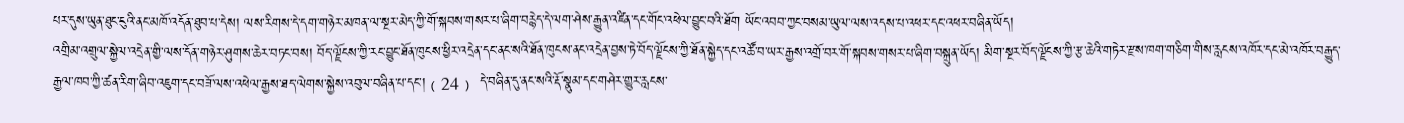པར་དུས་ཡུན་ཐུང་ངུའི་ནང་མཁོ་འདོན་ཐུབ་པ་དེས། ལས་རིགས་དེ་དག་གཉེར་མཁན་ལ་སྔར་མེད་ཀྱི་གོ་སྐབས་གསར་པ་ཞིག་བརྙེད་དེ་ལག་ཤེས་རྒྱུན་འཛིན་དང་གོང་འཕེལ་བྱུང་བའི་ཐོག ཡོང་འབབ་ཀྱང་བསམ་ཡུལ་ལས་འདས་པ་འཕར་དང་འཕར་བཞིན་ཡོད།
འགྲིམ་འགྲུལ་སྐྱེལ་འདྲེན་གྱི་ལས་དོན་གཉེར་ཤུགས་ཆེར་བཏང་བས། བོད་ལྗོངས་ཀྱི་རང་བྱུང་ཐོན་ཁུངས་ཕྱིར་འདྲེན་དང་ནང་སའི་ཐོན་ཁུངས་ནང་འདྲེན་བྱས་ཏེ་བོད་ལྗོངས་ཀྱི་ཐོན་སྐྱེད་དང་འཚོ་བ་ཡར་རྒྱས་འགྲོ་བར་གོ་སྐབས་གསར་པ་ཞིག་བསྐྲུན་ཡོད། མིག་སྔར་བོད་ལྗོངས་ཀྱི་རྩ་ཆེའི་གཏེར་རྫས་ཁག་གཅིག་གིས་རླངས་འཁོར་དང་མེ་འཁོར་བརྒྱུད་རྒྱལ་ཁབ་ཀྱི་ཚན་རིག་ཞིབ་འཇུག་དང་བཟོ་ལས་འཕེལ་རྒྱས་ཐད་ལེགས་སྐྱེས་འབུལ་བཞིན་པ་དང་།﹙24﹚ དེ་བཞིན་དུ་ནང་སའི་རྡོ་སྣུམ་དང་གཤེར་གྱུར་རླངས་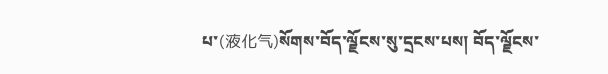པ་(液化气)སོགས་བོད་ལྗོངས་སུ་དྲངས་པས། བོད་ལྗོངས་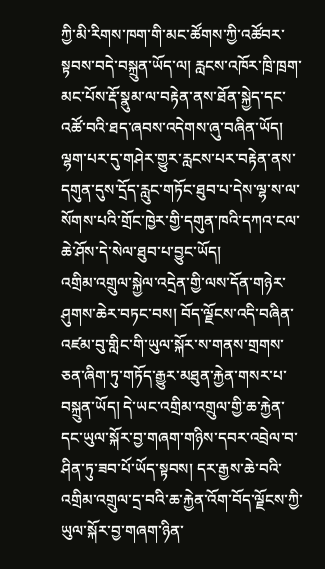ཀྱི་མི་རིགས་ཁག་གི་མང་ཚོགས་ཀྱི་འཚོབར་སྟབས་བདེ་བསྐྲུན་ཡོད་ལ། རླངས་འཁོར་ཁྲི་ཁྲག་མང་པོས་རྡོ་སྣུམ་ལ་བརྟེན་ནས་ཐོན་སྐྱེད་དང་འཚོ་བའི་ཐད་ཞབས་འདེགས་ཞུ་བཞིན་ཡོད། ལྷག་པར་དུ་གཤེར་གྱུར་རླངས་པར་བརྟེན་ནས་དགུན་དུས་དྲོད་རླུང་གཏོང་ཐུབ་པ་དེས་ལྷ་ས་ལ་སོགས་པའི་གྲོང་ཁྱེར་གྱི་དགུན་ཁའི་དཀའ་ངལ་ཆེ་ཤོས་དེ་སེལ་ཐུབ་པ་བྱུང་ཡོད།
འགྲིམ་འགྲུལ་སྐྱེལ་འདྲེན་གྱི་ལས་དོན་གཉེར་ཤུགས་ཆེར་བཏང་བས། བོད་ལྗོངས་འདི་བཞིན་འཛམ་བུ་གླིང་གི་ཡུལ་སྐོར་ས་གནས་གྲགས་ཅན་ཞིག་ཏུ་གཏོད་རྒྱུར་མཐུན་རྐྱེན་གསར་པ་བསྐྲུན་ཡོད། དེ་ཡང་འགྲིམ་འགྲུལ་གྱི་ཆ་རྐྱེན་དང་ཡུལ་སྐོར་བྱ་གཞག་གཉིས་དབར་འབྲེལ་བ་ཤིན་ཏུ་ཟབ་པོ་ཡོད་སྟབས། དར་རྒྱས་ཆེ་བའི་འགྲིམ་འགྲུལ་དྲ་བའི་ཆ་རྐྱེན་འོག་བོད་ལྗོངས་ཀྱི་ཡུལ་སྐོར་བྱ་གཞག་ཉིན་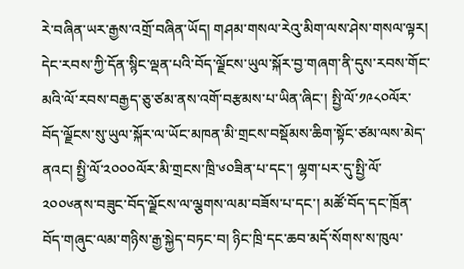རེ་བཞིན་ཡར་རྒྱས་འགྲོ་བཞིན་ཡོད། གཤམ་གསལ་རེའུ་མིག་ལས་ཤེས་གསལ་ལྟར། དེང་རབས་ཀྱི་དོན་སྙིང་ལྡན་པའི་བོད་ལྗོངས་ཡུལ་སྐོར་བྱ་གཞག་ནི་དུས་རབས་གོང་མའི་ལོ་རབས་བརྒྱད་ཅུ་ཙམ་ནས་འགོ་བརྩམས་པ་ཡིན་ཞིང་། སྤྱི་ལོ་༡༩༨༠ལོར་བོད་ལྗོངས་སུ་ཡུལ་སྐོར་ལ་ཡོང་མཁན་མི་གྲངས་བསྡོམས་ཆིག་སྟོང་ཙམ་ལས་མེད་ནའང། སྤྱི་ལོ་༢༠༠༠ལོར་མི་གྲངས་ཁྲི་༦༠ཟིན་པ་དང་། ལྷག་པར་དུ་སྤྱི་ལོ་༢༠༠༦ནས་བཟུང་བོད་ལྗོངས་ལ་ལྕགས་ལམ་བཟོས་པ་དང་། མཚོ་བོད་དང་ཁྲོན་བོད་གཞུང་ལམ་གཉིས་རྒྱ་སྐྱེད་བཏང་བ། ཉིང་ཁྲི་དང་ཆབ་མདོ་སོགས་ས་ཁུལ་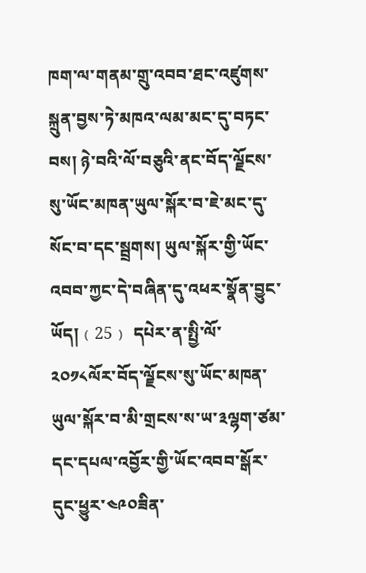ཁག་ལ་གནམ་གྲུ་འབབ་ཐང་འཛུགས་སྐྲུན་བྱས་ཏེ་མཁའ་ལམ་མང་དུ་བཏང་བས། ཉེ་བའི་ལོ་བཅུའི་ནང་བོད་ལྗོངས་སུ་ཡོང་མཁན་ཡུལ་སྐོར་བ་ཇེ་མང་དུ་སོང་བ་དང་སྦྲགས། ཡུལ་སྐོར་གྱི་ཡོང་འབབ་ཀྱང་དེ་བཞིན་དུ་འཕར་སྣོན་བྱུང་ཡོད།﹙25﹚ དཔེར་ན་སྤྱི་ལོ་༢༠༡༨ལོར་བོད་ལྗོངས་སུ་ཡོང་མཁན་ཡུལ་སྐོར་བ་མི་གྲངས་ས་ཡ་༣ལྷག་ཙམ་དང་དཔལ་འབྱོར་གྱི་ཡོང་འབབ་སྒོར་དུང་ཕྱུར་༤༩༠ཟིན་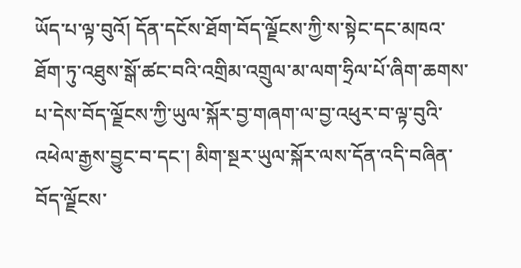ཡོད་པ་ལྟ་བུའོ། དོན་དངོས་ཐོག་བོད་ལྗོངས་ཀྱི་ས་སྟེང་དང་མཁའ་ཐོག་ཏུ་འཐུས་སྒོ་ཚང་བའི་འགྲིམ་འགྲུལ་མ་ལག་ཧྲིལ་པོ་ཞིག་ཆགས་པ་དེས་བོད་ལྗོངས་ཀྱི་ཡུལ་སྐོར་བྱ་གཞག་ལ་བྱ་འཕུར་བ་ལྟ་བུའི་འཕེལ་རྒྱས་བྱུང་བ་དང་། མིག་སྔར་ཡུལ་སྐོར་ལས་དོན་འདི་བཞིན་བོད་ལྗོངས་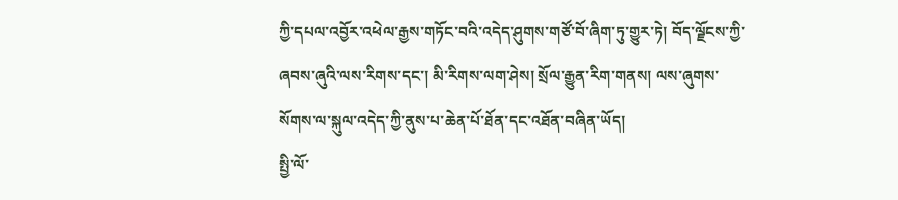ཀྱི་དཔལ་འབྱོར་འཕེལ་རྒྱས་གཏོང་བའི་འདེད་ཤུགས་གཙོ་བོ་ཞིག་ཏུ་གྱུར་ཏེ། བོད་ལྗོངས་ཀྱི་ཞབས་ཞུའི་ལས་རིགས་དང་། མི་རིགས་ལག་ཤེས། སྲོལ་རྒྱུན་རིག་གནས། ལས་ཞུགས་སོགས་ལ་སྐུལ་འདེད་ཀྱི་ནུས་པ་ཆེན་པོ་ཐོན་དང་འཐོན་བཞིན་ཡོད།
སྤྱི་ལོ་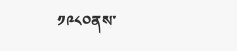༡༩༨༠ནས་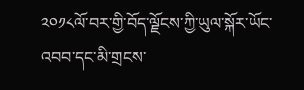༢༠༡༨ལོ་བར་གྱི་བོད་ལྗོངས་ཀྱི་ཡུལ་སྐོར་ཡོང་འབབ་དང་མི་གྲངས་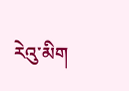རེའུ་མིག